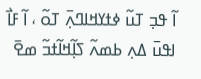ߊ߬ ߟߏ߲ ߠߎ߬ ߦߙߌߞߊߣߍ߲߫ ߠߋ߬ ، ߊ߬ ߓߊ߯ ߊߟߎ߫ ߡߍ߲ ߕߘߍ߬ ߖߊ߲߬ߞߊ߬ߙߏ߬ ߘߐ߫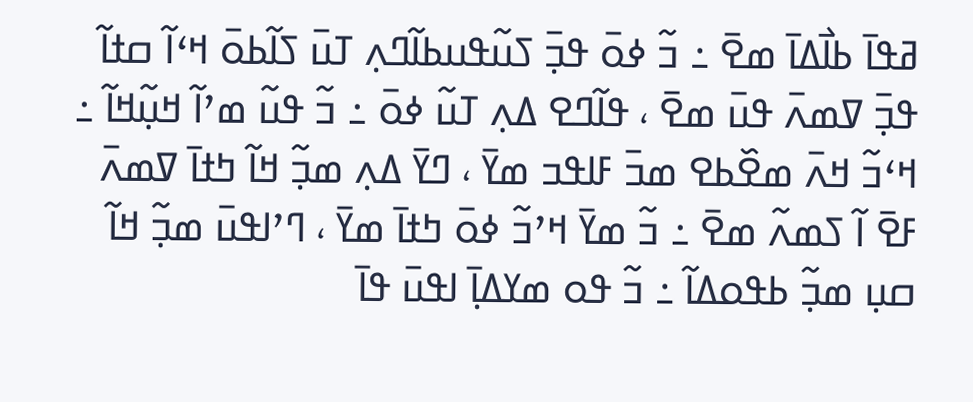ߥߟߊ߫ ߕߊ߯ߡߊ߫ ߘߐ߫ ߸ ߏ߬ ߦߋ߫ ߟߏ߲߫ ߖߎ߬ߟߎߕߊ߬ߣߍ߲ ߠߎ߫ ߖߊ߬ߕߋ߫ ߞߵߊ߬ ߛߙߊ߬ ߟߏ߲߫ ߜߘߍ߫ ߟߎ߫ ߘߐ߫ ، ߟߊ߬ߣߐ ߡߍ߲ ߠߎ߬ ߦߋ߫ ߸ ߏ߬ ߟߎ߬ ߘߴߊ߬ ߞߎ߲߬ߞߊ߬ ߸ ߞߵߏ߬ ߞߍ߫ ߘߐ߰ߕߐ ߘߏ߫ ߓߊߟߏ ߘߌ߫ ، ߣߌ߫ ߡߍ߲ ߘߏ߲߬ ߞߊ߬ ߤߙߊ߫ ߜߘߍ߫ ߓߐ߫ ߊ߬ ߖߘߍ߬ ߘߐ߫ ߸ ߏ߬ ߘߌ߫ ߞߴߏ߬ ߦߋ߫ ߤߙߊ߫ ߘߌ߫ ، ߣߴߊߟߎ߫ ߘߏ߲߬ ߞߊ߬ ߛߎ߲ ߘߏ߲߬ ߕߟߋߡߊ߬ ߸ ߏ߬ ߟߋ ߘߌߡߊ߲߫ ߊߟߎ߫ ߟߊ߫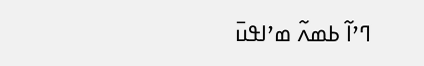ߣߴߊ߬ ߕߘߍ߬ ߘߴߊߟߎ߫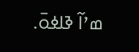ߘߴߊ߬ ߢߊߦߋ߫.